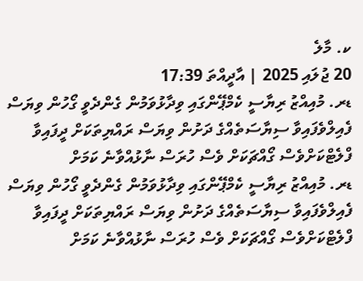ކ. މާލެ
20 ޖުލައި 2025 | އާދީއްތަ 17:39
ޑރ. މުއިއްޒު ރިޔާސީ ކެމްޕޭންގައި ވިދާޅުވަމުން ގެންދެވީ ގޯހުން ވިޔަސް ފެއިލްވެފައިވާ ސިޔާސަތެއްގެ ދަށުން ވިޔަސް ރައްޔިތަކަށް ދީފައިވާ ފްލެޓްކަށްވެސް ގޯއްޗަކަށް ވެސް ހުރަސް ނާޅުއްވާނެ ކަމަށް
ޑރ. މުއިއްޒު ރިޔާސީ ކެމްޕޭންގައި ވިދާޅުވަމުން ގެންދެވީ ގޯހުން ވިޔަސް ފެއިލްވެފައިވާ ސިޔާސަތެއްގެ ދަށުން ވިޔަސް ރައްޔިތަކަށް ދީފައިވާ ފްލެޓްކަށްވެސް ގޯއްޗަކަށް ވެސް ހުރަސް ނާޅުއްވާނެ ކަމަށް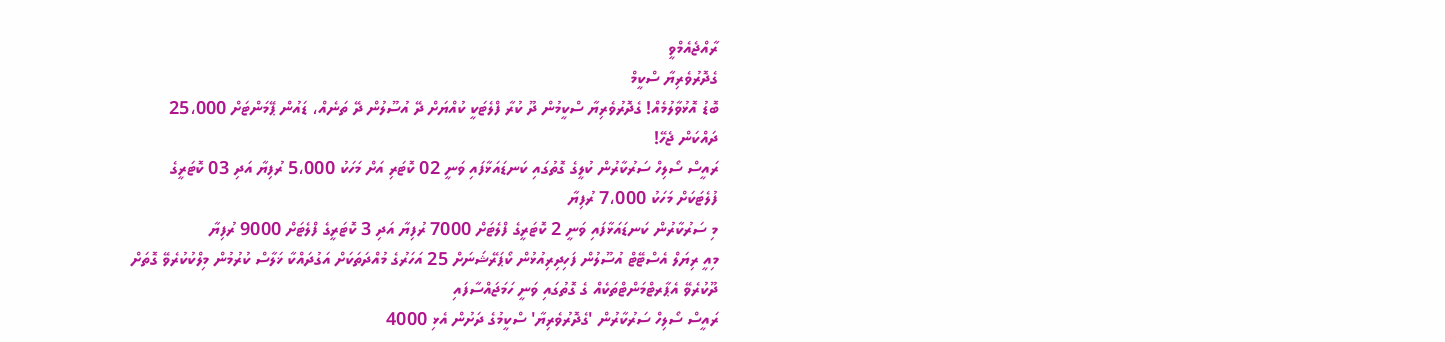ރާއްޖެއެމްވީ
ގެދޮރުވެރިޔާ ސްކީމް
ބޮޑު އޮޅުވާލުމެއް! ގެދޮރުވެރިޔާ ސްކީމުން ދޫ ކުރާ ފްލެޓަކީ ކުއްޔަށް ދޭ އުސޫލުން ދޭ ތަނެއް، ޑައުން ޕޭމަންޓަށް 25،000 ދައްކަން ޖެހޭ!
ރައީސް ސޯލިހް ސަރުކާރުން ކުލީގެ ގޮތުގައި ކަނޑައަޅާފައި ވަނީ 02 ކޮޓަރި އަށް މަހަކު 5،000 ރުފިޔާ އަދި 03 ކޮޓަރީގެ ފުލެޓަކަށް މަހަކު 7،000 ރުފިޔާ
މި ސަރުކާރުން ކަނޑައަޅާފައި ވަނީ 2 ކޮޓަރީގެ ފްލެޓަށް 7000 ރުފިޔާ އަދި 3 ކޮޓަރީގެ ފްލެޓަށް 9000 ރުފިޔާ
މިއީ ރިޔަލް އެސްޓޭޓް އުސޫލުން ފަހިދިރިއުޅުން ކޯޕަރޭޝަނަށް 25 އަހަރުގެ މުއްދަތަކަށް އަގުދައްކާ ޚަލާސް ކުރުމުން މިލްކުކުރެވޭ ގޮތަށް ދޫކުރެވޭ އެޕާރޓްމަންޓްތަކެއް ގެ ގޮތުގައި ވަނީ ހަމަޖައްސާފައި
ރައީސް ސޯލިހް ސަރުކާރުން 'ގެދޮރުވެރިޔާ' ސްކީމުގެ ދަށުން އެޅި 4000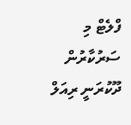ފްލެޓް މި ސަރުކާރުން ދޫކުރަނީ ރިއަލް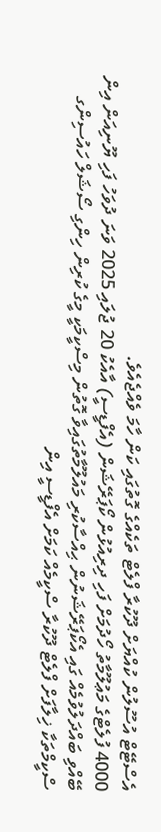އެސްޓޭޓް އުސޫލުން ކުއްޔަށް ދޫކުރާ ފްލެޓް ތަކެއްގެ ގޮތުގައި ކަން ހާމަ ވެއްޖެއެވެ.
4000 ފުލެޓްގެ މަޢުލޫމާތު ހޯދުމަށް ފަހި ދިރިއުޅުން ކޯޕަރޭޝަން (އެފްޑީސީ) އާއެކު 20 ޖުލައި 2025 ވަނަ ދުވަހު ފަހި ޔޫނިއަން އިން ބޭއްވި ބައްދަލުވުމެއް ގައި އެކޯޕަރޭޝަނުން ޙިއްސާކުރި މައުލޫމާތުގައިވާ ގޮތުން މިސްކީމަކީ މީގެ ކުރިން ހިންގި ސޯޝަލް ހައުސިންގ ސްކީމްތަކާ ޚިލާފަށް ފްލެޓް ދޫކުރާ ސްކީމެއް ކަމަށް އެފްޑީސީ އިން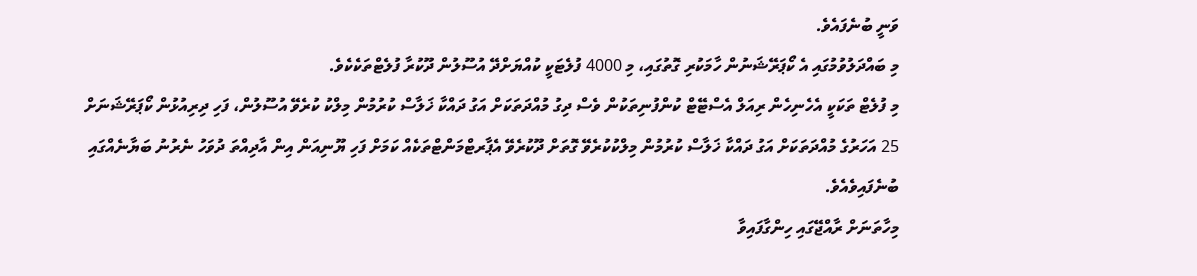ވަނީ ބުނެފައެވެ.
މި ބައްދަލުވުމުގައި އެ ކޯޕަރޭޝަނުން ހާމަކުރި ގޮތުގައި، މި 4000 ފުލެޓަކީ ކުއްޔަށްދޭ އުސޫލުން ދޫކުރާ ފުލެޓްތަކެކެވެ.
މި ފުލެޓް ތަކަކީ އެހެނިހެން ރިއަލް އެސްޓޭޓް ކުންފުނިތަކުން ވެސް ދިގު މުއްދަތަކަށް އަގު ދައްކާ ޚަލާސް ކުރުމުން މިލްކު ކުރެވޭ އުސޫލުން، ފަހި ދިރިއުޅުން ކޯޕަރޭޝަނަށް 25 އަހަރުގެ މުއްދަތަކަށް އަގު ދައްކާ ޚަލާސް ކުރުމުން މިލްކުކުރެވޭ ގޮތަށް ދޫކުރެވޭ އެޕާރޓްމަންޓްތަކެއް ކަމަށް ފަހި ޔޫނިއަން އިން އާދިއްތަ ދުވަހު ނެރުނު ބަޔާނެއްގައި ބުނެފައިވެއެވެ.
މިހާތަނަށް ރާއްޖޭގައި ހިންގާފައިވާ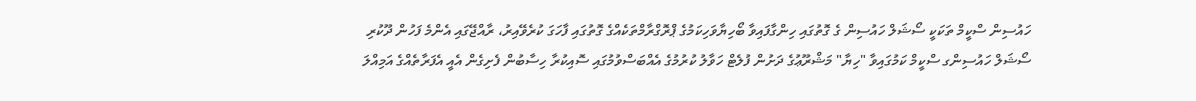ހައުސިން ސްކީމް ތަކަކީ ސޯޝަލް ހައުސިން ގެ ގޮތުގައި ހިންގާފައިވާ ބޯހިޔާވަހިކަމުގެ ޕްރޮގްރާމްތަކެއްގެ ގޮތުގައި ފާހަގަ ކުރެވޭއިރު، ރާއްޖޭގައި އެންމެ ފަހުން ދޫކުރި ސޯޝަލް ހައުސިންގ ސްކީމް ކަމުގައިވާ "ހިޔާ" މަޝްރޫޢުގެ ދަށުން ފުލެޓް ހަވާލު ކުރުމުގެ އެއްބަސްވުމުގައި ސޮއިކުރާ ހިސާބުން ފެށިގެން އެއީ އެފަރާތެއްގެ އަމިއްލަ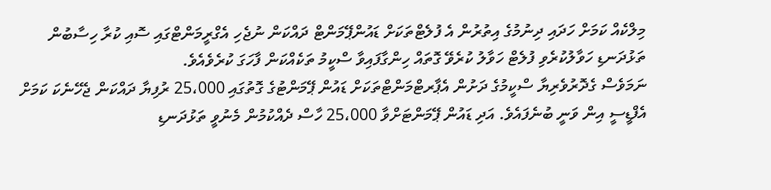މިލްކެއް ކަމަށް ހަދައި ދިނުމުގެ އިތުރުން އެ ފުލެޓްތަކަށް ޑައުންޕޭމަންޓް ދައްކަން ނުޖެހި އެގްރީމަންޓްގައި ސޮއި ކުރާ ހިސާބުން ތަޅުދަނޑި ހަވާލުކުރެވި ފުލެޓް ހަވާލު ކުރެވޭ ގޮތައް ހިންގާފައިވާ ސްކީމު ތަކެއްކަން ފާހަގަ ކުރެވެއެވެ.
ނަމަވެސް ގެދޮރުވެރިޔާ ސްކީމުގެ ދަށުން އެޕާރޓްމަންޓްތަކަށް ޑައުން ޕޭމަންޓުގެ ގޮތުގައި 25،000 ރުފިޔާ ދައްކަން ޖެހޭނެކަ ކަމަށް އެފްޑީސީ އިން ވަނީ ބުނެފައެވެ. އަދި ޑައުން ޕޭމަންޓަށްވާ 25،000 ހާސް ދެއްކުމުން މެނުވީ ތަޅުދަނޑި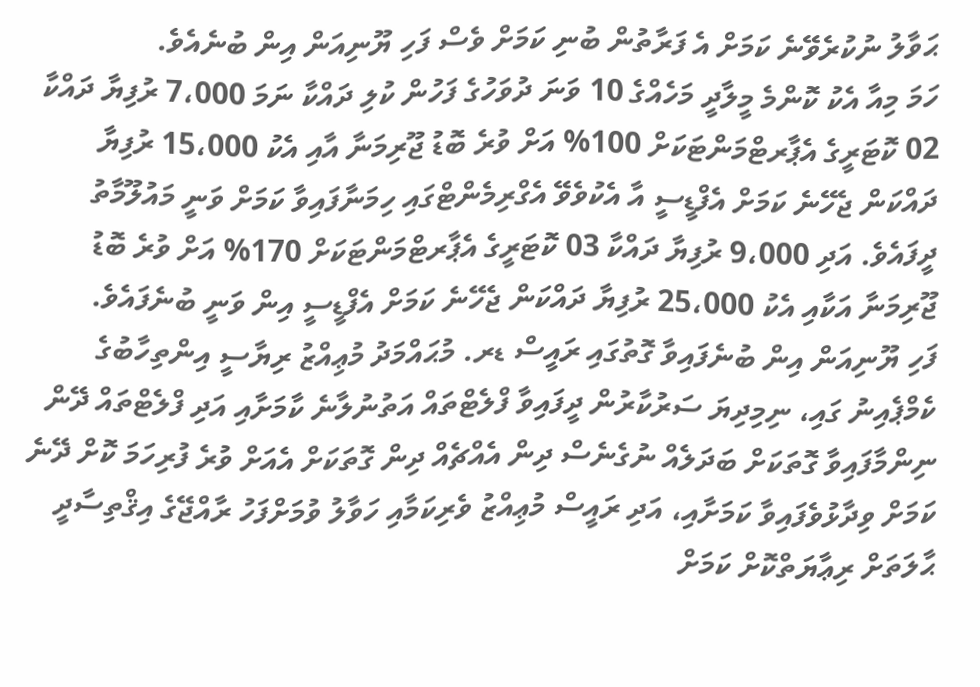ޙަވާލު ނުކުރެވޭނެ ކަމަށް އެ ފަރާތުން ބުނި ކަމަށް ވެސް ފަހި ޔޫނިއަން އިން ބުނެއެވެ.
ހަމަ މިއާ އެކު ކޮންމެ މީލާދީ މަހެއްގެ 10 ވަނަ ދުވަހުގެ ފަހުން ކުލި ދައްކާ ނަމަ 7،000 ރުފިޔާ ދައްކާ 02 ކޮޓަރީގެ އެޕާރޓްމަންޓަކަށް 100% އަށް ވުރެ ބޮޑު ޖޫރިމަނާ އާއި އެކު 15،000 ރުފިޔާ ދައްކަން ޖެހޭނެ ކަމަށް އެފްޑީސީ އާ އެކުވެވޭ އެގްރިމެންޓްގައި ހިމަނާފައިވާ ކަމަށް ވަނީ މައުލޫމާތު ދީފައެވެ. އަދި 9،000 ރުފިޔާ ދައްކާ 03 ކޮޓަރީގެ އެޕާރޓްމަންޓަކަށް 170% އަށް ވުރެ ބޮޑު ޖޫރިމަނާ އަކާއި އެކު 25،000 ރުފިޔާ ދައްކަން ޖެހޭނެ ކަމަށް އެފްޑީސީ އިން ވަނީ ބުނެފައެވެ.
ފަހި ޔޫނިއަން އިން ބުނެފައިވާ ގޮތުގައި ރައީސް ޑރ. މުޙައްމަދު މުޢިއްޒު ރިޔާސީ އިންތިހާބުގެ ކެމްޕެއިނު ގައި، ނިމިދިޔަ ސަރުކާރުން ދީފައިވާ ފްލެޓްތައް އަތުނުލާނެ ކާމަށާއި އަދި ފްލެޓްތައް ދޭން ނިންމާފައިވާ ގޮތަކަށް ބަދަލެއް ނުގެނެސް ދިން އެއްޗެއް ދިން ގޮތަކަށް އެއަށް ވުރެ ފުރިހަމަ ކޮށް ދޭނެ ކަމަށް ވިދާޅުވެފައިވާ ކަމަށާއި، އަދި ރައީސް މުޢިއްޒު ވެރިކަމާއި ހަވާލު ވުމަށްފަހު ރާއްޖޭގެ އިޤްތިސާދީ ޙާލަތަށް ރިޢާޔަތްކޮށް ކަމަށް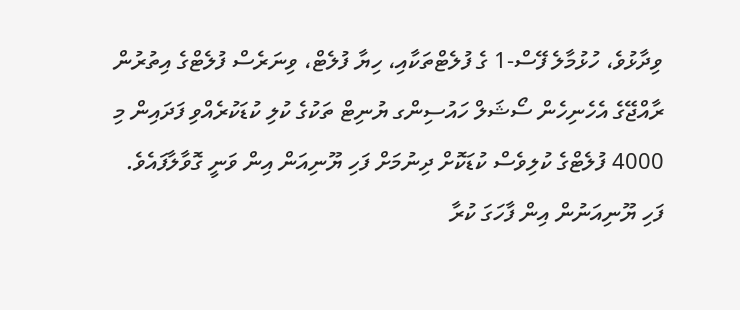ވިދާޅުވެ، ހުޅުމާލެ ފޭސް-1 ގެ ފުލެޓްތަކާއި، ހިޔާ ފުލެޓް، ވިނަރެސް ފުލެޓްގެ އިތުރުން ރާއްޖޭގެ އެހެނިހެން ސޯޝަލް ހައުސިންގ ޔުނިޓް ތަކުގެ ކުލި ކުޑަކުރެއްވި ފަދައިން މި 4000 ފުލެޓްގެ ކުލިވެސް ކުޑަކޮށް ދިނުމަށް ފަހި ޔޫނިއަން އިން ވަނީ ގޮވާލާފައެވެ.
ފަހި ޔޫނިއަނުން އިން ފާހަގަ ކުރާ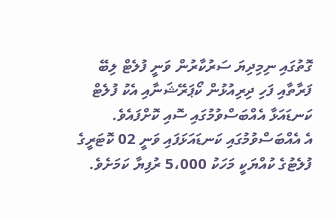ގޮތުގައި ނިމިދިޔަ ސަރުކާރުން ވަނީ ފުލެޓް ލިބޭ ފަރާތާއި ފަހި ދިރިއުޅުން ކޯޕަރޭޝަނާއި އެކު ފުލެޓް ކަނޑައަޅާ އެއްބަސްވުމުގައި ސޮއި ކޮށްފައެވެ.
އެ އެއްބަސްވުމުގައި ކަނޑައަޅަފައި ވަނީ 02 ކޮޓަރީގެ ފުލެޓުގެ ކުއްޔަކީ މަހަކު 5،000 ރުފިޔާ ކަމަށެވެ.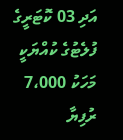އަދި 03 ކޮޓަރީގެ ފުލެޓުގެ ކުއްޔަކީ މަހަކު 7،000 ރުފިޔާ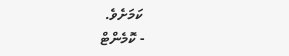ކަމަށެވެ.
- ކޮމެންޓް